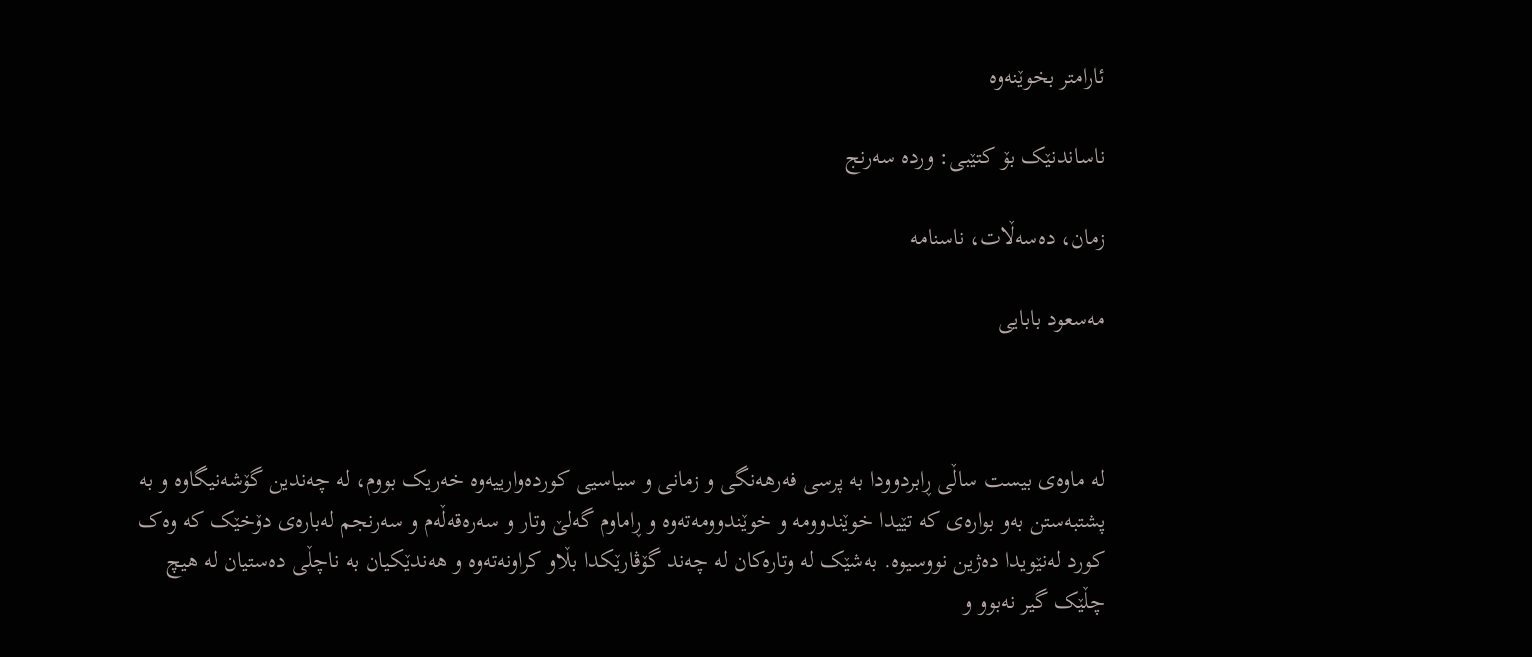ئارامتر بخوێنەوە

ناساندنێک بۆ کتێبی: وردە سەرنج

زمان، دەسەڵات، ناسنامە

مەسعود بابایی



لە ماوەی بیست ساڵی ڕابردوودا بە پرسی فەرهەنگی و زمانی و سیاسیی کوردەوارییەوە خەریک بووم، لە چەندین گۆشەنیگاوە و بە پشتبەستن بەو بوارەی کە تێیدا خوێندوومە و خوێندوومەتەوە و ڕاماوم گەلێ وتار و سەرەقەڵەم و سەرنجم لەبارەی دۆخێک کە وەک کورد لەنێویدا دەژین نووسیوە. بەشێک لە وتارەکان لە چەند گۆڤارێکدا بڵاو کراونەتەوە و هەندێکیان بە ناچڵی دەستیان لە هیچ چڵێک گیر نەبوو و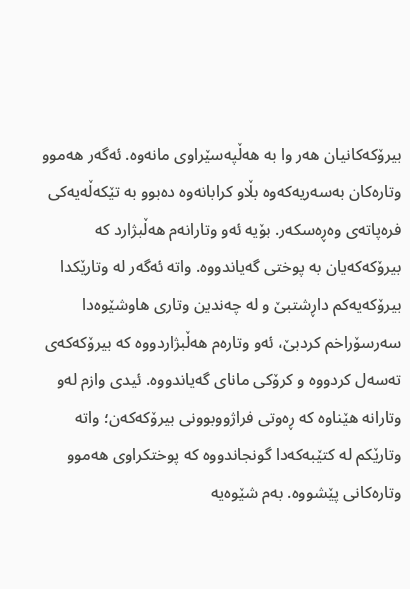بیرۆکەکانیان هەر وا بە هەڵپەسێراوی مانەوە. ئەگەر هەموو وتارەکان بەسەریەکەوە بڵاو کرابانەوە دەبوو بە تێکەڵەیەکی فرەپاتەی وەڕەسکەر. بۆیە ئەو وتارانەم هەڵبژارد کە بیرۆکەکەیان بە پوختی گەیاندووە. واتە ئەگەر لە وتارێکدا بیرۆکەیەکم داڕشتبێ و لە چەندین وتاری هاوشێوەدا سەرسۆراخم کردبێ، ئەو وتارەم هەڵبژاردووە کە بیرۆکەکەی تەسەل کردووە و کرۆکی مانای گەیاندووە. ئیدی وازم لەو وتارانە هێناوە کە ڕەوتی فراژووبوونی بیرۆکەکەن؛ واتە وتارێکم لە کتێبەکەدا گونجاندووە کە پوختکراوی هەموو وتارەکانی پێشووە. بەم شێوەیە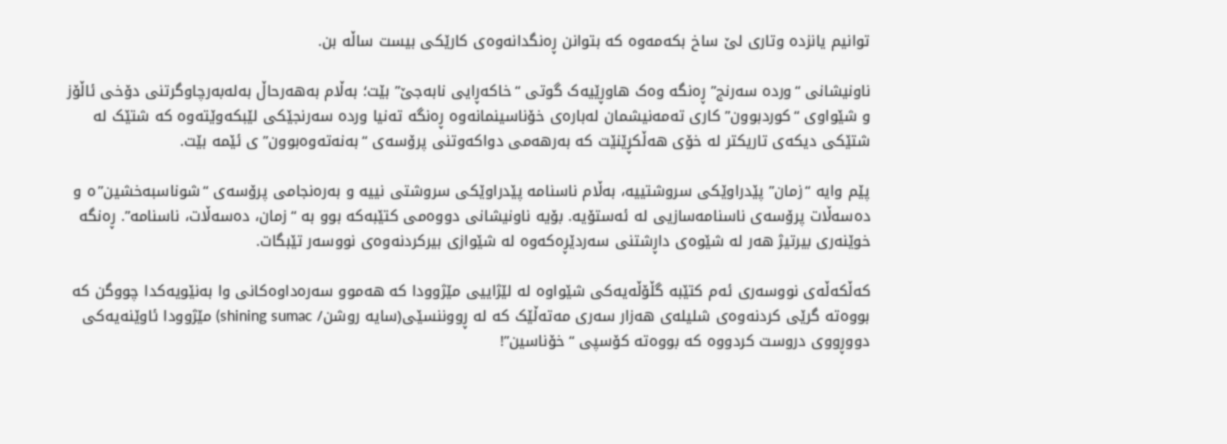توانیم یانزدە وتاری لێ ساخ بکەمەوە کە بتوانن ڕەنگدانەوەی کارێکی بیست ساڵە بن.

ناونیشانی “وردە سەرنج” ڕەنگە وەک هاوڕێیەک گوتی “خاکەڕایی نابەجێ” بێت؛ بەڵام بەهەرحاڵ بەلەبەرچاوگرتنی دۆخی ئاڵۆز و شێواوی “کوردبوون” کاری تەمەنیشمان لەبارەی خۆناسینمانەوە ڕەنگە تەنیا وردە سەرنجێکی لێبکەوێتەوە کە شتێک لە شتێکی دیکەی تاریکتر لە خۆی هەڵکڕێنێت کە بەرهەمی دواکەوتنی پرۆسەی “بەنەتەوەبوون”ی ئێمە بێت.

پێم وایە “زمان” پێدراوێکی سروشتییە، بەڵام ناسنامە پێدراوێکی سروشتی نییە و بەرەنجامی پرۆسەی “شوناسبەخشین”ە و دەسەڵات پرۆسەی ناسنامەسازیی لە ئەستۆیە. بۆیە ناونیشانی دووەمی کتێبەکە بوو بە “زمان، دەسەڵات، ناسنامە”. ڕەنگە خوێنەری بیرتیژ هەر لە شێوەی داڕشتنی سەردێڕەکەوە لە شێوازی بیرکردنەوەی نووسەر تێبگات.

کەڵکەڵەی نووسەری ئەم کتێبە گڵۆڵەیەکی شێواوە لە لێژاییی مێژوودا کە هەموو سەرەداوەکانی وا بەنێویەکدا چووگن کە بووەتە گرێی کردنەوەی شلیلەی هەزار سەری مەتەڵێک کە لە ڕووننسێی(سایە روشن/ shining sumac) مێژوودا ئاوێنەیەکی دووڕووی دروست کردووە کە بووەتە کۆسپی “خۆناسین”!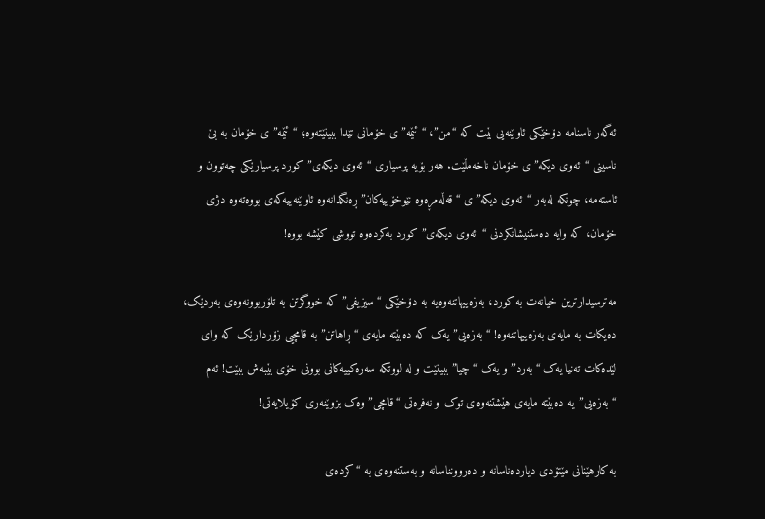ئەگەر ناسنامە دۆخێکی ئاوێنەیی بێت کە “من”، “ئێمە”ی خۆمانی تێدا ببینێتەوە؛ “ئێمە”ی خۆمان بە بێ ناسینی “ئەوی دیکە”ی خۆمان ناخەمڵێت. هەر بۆیە پرسیاری “ئەوی دیکەی” کورد پرسیارێکی چەتوون و ئاستەمە، چونکە لەبەر “ئەوی دیکە”ی “قەڵەمڕەوە نێوخۆییەکان” ڕەنگدانەوە ئاوێنەییەکەی بووەتەوە دژی خۆمان، کە وایە دەستنیشانکردنی “ئەوی دیکەی” کورد بەکردەوە تووشی کێشە بووە!

مەترسیدارترین خیانەت بە کورد، بەزەییهاتنەوەیە بە دۆخێکی “سیزیفی” کە خووگرتن بە تلۆربوونەوەی بەردێک، دەیکات بە مایەی بەزەییهاتنەوە! “بەزەیی”یەک کە دەبێتە مایەی “ڕاهاتن” بە قامچیی زۆردارێک کە وای لێدەکات تەنیا یەک “بەرد” و یەک “چیا” ببینێت و لە لووتکە سەرەکییەکانی بوونی خۆی بێبەش ببێت! ئەم “بەزەیی”یە دەبێتە مایەی هێشتنەوەی توک و نەفرەتی “قامچی” وەک بزوێنەری کۆیلایەتی!

بە کارهێنانی مێتۆدی دیاردەناسانە و دەروونناسانە و بەستنەوەی بە “کردەی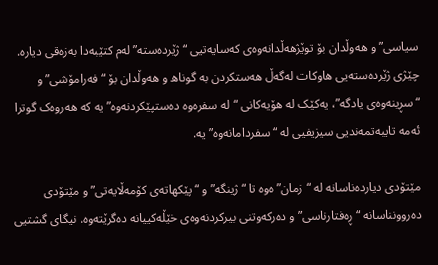سیاسی” و هەوڵدان بۆ توێژهەڵدانەوەی کەسایەتیی “ژێردەستە” لەم کتێبەدا بەزەقی دیارە. چێژی ژێردەستەیی هاوکات لەگەڵ هەستکردن بە گوناھ و هەوڵدان بۆ “فەرامۆشی” و “سڕینەوەی یادگە”، یەکێک لە هۆیەکانی “لە سفرەوە دەستپێکردنەوە”یە کە هەروەک گوترا ئەمە تایبەتمەندیی سیزیفیی لە “سفردامانەوە”یە.

مێتۆدی دیاردەناسانە لە “زمان”ەوە تا “ژینگە” و “پێکهاتەی کۆمەڵایەتی” و مێتۆدی دەروونناسانە “ڕەفتارناسی” و دەرکەوتنی بیرکردنەوەی خێڵەکییانە دەگرێتەوە. نیگای گشتیی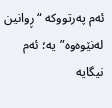ئەم پەرتووکە “ڕوانین لەنێوەوە”یە؛ ئەم نیگایە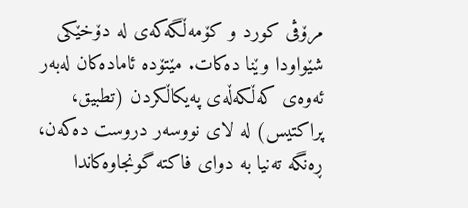مرۆڤی کورد و کۆمەڵگەکەی لە دۆخێکی شێواودا وێنا دەکات. مێتۆدە ئامادەکان لەبەر ئەوەی کەڵکەڵەی پەیکاڵکردن (تطبیق، پراکتیس) لە لای نووسەر دروست دەکەن، ڕەنگە تەنیا بە دوای فاکتە گونجاوەکاندا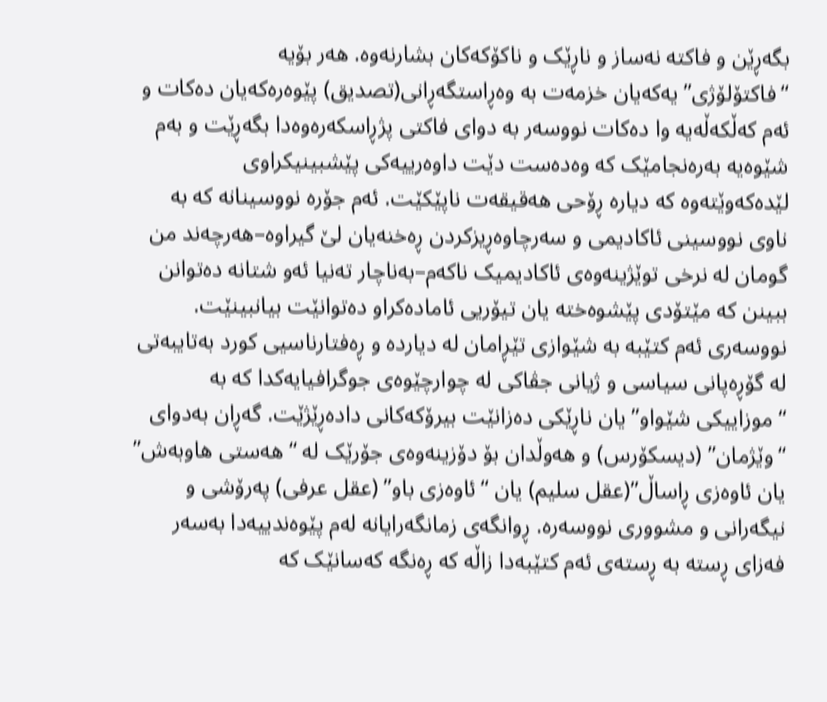بگەڕێن و فاکتە نەساز و ناڕێک و ناکۆکەکان بشارنەوە. هەر بۆیە “فاکتۆلۆژی”یەکەیان خزمەت بە وەڕاستگەڕانی(تصدیق) پێوەرەکەیان دەکات و ئەم کەڵکەڵەیە وا دەکات نووسەر بە دوای فاکتی پژڕاسکەرەوەدا بگەڕێت و بەم شێوەیە بەرەنجامێک کە وەدەست دێت داوەرییەکی پێشبینیکراوی لێدەکەوێتەوە کە دیارە ڕۆحی هەقیقەت ناپێکێت. ئەم جۆرە نووسینانە کە بە ناوی نووسینی ئاکادیمی و سەرچاوەڕیزکردن ڕەخنەیان لێ گیراوە–هەرچەند من گومان لە نرخی توێژینەوەی ئاکادیمیک ناکەم–بەناچار تەنیا ئەو شتانە دەتوانن ببینن کە مێتۆدی پێشوەختە یان تیۆریی ئامادەکراو دەتوانێت بیانبینێت. نووسەری ئەم کتێبە بە شێوازی تێڕامان لە دیاردە و ڕەفتارناسیی کورد بەتایبەتی لە گۆڕەپانی سیاسی و ژیانی جڤاکی لە چوارچێوەی جوگرافیایەکدا کە بە “موزاییکی شێواو” یان ناڕێکی دەزانێت بیرۆکەکانی دادەڕێژێت. گەڕان بەدوای “وێژمان” (دیسکۆرس) و هەوڵدان بۆ دۆزینەوەی جۆرێک لە “هەستی هاوبەش” یان ئاوەزی ڕاساڵ”(عقل سلیم) یان “ئاوەزی باو” (عقل عرفی) پەرۆشی و نیگەرانی و مشووری نووسەرە. ڕوانگەی زمانگەرایانە لەم پێوەندییەدا بەسەر فەزای ڕستە بە ڕستەی ئەم کتێبەدا زاڵە کە ڕەنگە کەسانێک کە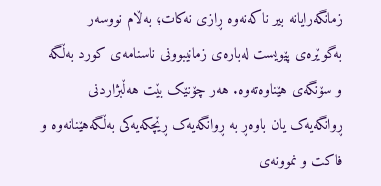زمانگەرایانە بیر ناکەنەوە ڕازی نەکات؛ بەڵام نووسەر بەگوێرەی پێویست لەبارەی زمانیبوونی ناسنامەی کورد بەڵگە و سۆنگەی هێناوەتەوە. هەر چۆنێک بێت هەڵبژاردنی ڕوانگەیەک یان باوەڕ بە ڕوانگەیەک ڕێچکەیەکی بەڵگەهێنانەوە و فاکت و نموونەی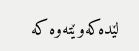لێدەکەوێتەوە کە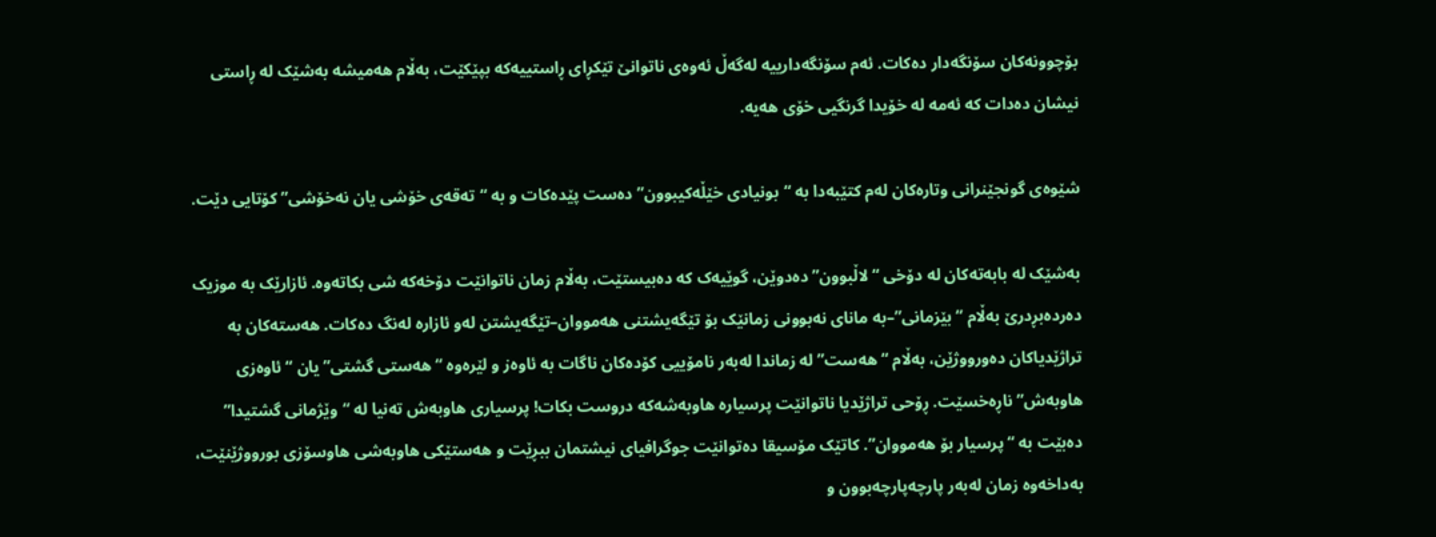بۆچوونەکان سۆنگەدار دەکات. ئەم سۆنگەدارییە لەگەڵ ئەوەی ناتوانێ تێکڕای ڕاستییەکە بپێکێت، بەڵام هەمیشە بەشێک لە ڕاستی نیشان دەدات کە ئەمە لە خۆیدا گرنگیی خۆی هەیە.

شێوەی گونجێنرانی وتارەکان لەم کتێبەدا بە “بونیادی خێڵەکیبوون” دەست پێدەکات و بە “تەقەی خۆشی یان نەخۆشی” کۆتایی دێت.

بەشێک لە بابەتەکان لە دۆخی “لاڵبوون” دەدوێن، گوێیەک کە دەبیستێت، بەڵام زمان ناتوانێت دۆخەکە شی بکاتەوە. ئازارێک بە موزیک دەردەبڕدرێ بەڵام “بێزمانی”–بە مانای نەبوونی زمانێک بۆ تێگەیشتنی هەمووان–تێگەیشتن لەو ئازارە لەنگ دەکات. هەستەکان بە تراژێدیاکان دەورووژێن، بەڵام “هەست” لە زماندا لەبەر نامۆییی کۆدەکان ناگات بە ئاوەز و لێرەوە “هەستی گشتی” یان “ئاوەزی هاوبەش” ناڕەخسێت. ڕۆحی تراژێدیا ناتوانێت پرسیارە هاوبەشەکە دروست بکات! پرسیاری هاوبەش تەنیا لە “وێژمانی گشتیدا” دەبێت بە “پرسیار بۆ هەمووان”. کاتێک مۆسیقا دەتوانێت جوگرافیای نیشتمان ببڕێت و هەستێکی هاوبەشی هاوسۆزی بورووژێنێت، بەداخەوە زمان لەبەر پارچەپارچەبوون و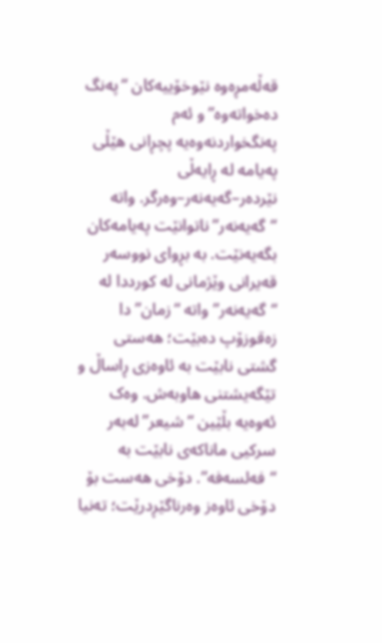قەڵەمڕەوە نێوخۆییەکان “پەنگ دەخواتەوە” و ئەم پەنگخواردنەوەیە پچڕانی هێڵی پەیامە لە ڕایەڵی نێردەر–گەیەنەر–وەرگر. واتە “گەیەنەر” ناتوانێت پەیامەکان بگەیەنێت. بە بڕوای نووسەر قەیرانی وێژمانی لە کورددا لە “گەیەنەر” واتە “زمان”دا زەقوزۆپ دەبێت؛ هەستی گشتی نابێت بە ئاوەزی ڕاساڵ و تێگەیشتنی هاوبەش. وەک ئەوەیە بڵێین “شیعر” لەبەر سرکیی ماناکەی نابێت بە “فەلسەفە”. دۆخی هەست بۆ دۆخی ئاوەز وەرناگێڕدرێت؛ تەنیا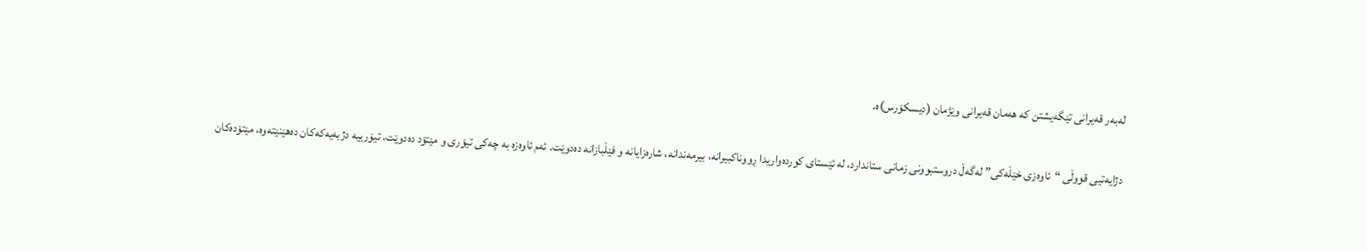لەبەر قەیرانی تێگەیشتن کە هەمان قەیرانی وێژمان (دیسکۆرس)ە.

دژایەتیی قووڵی “ئاوەزی خێڵەکی” لەگەڵ دروستبوونی زمانی ستاندارد، لە ئێستای کوردەواریدا ڕووناکبیرانە، بیرمەندانە، شارەزایانە و فێڵبازانە دەدوێت. ئەم ئاوەزە بە چەکی تیۆری و مێتۆد دەدوێت، تیۆرییە دژبەیەکەکان دەهێنێتەوە، مێتۆدەکان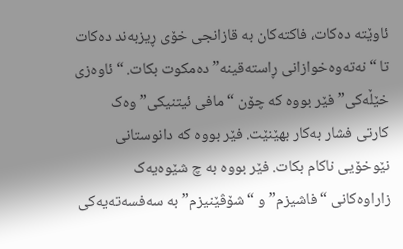ئاوێتە دەکات، فاکتەکان بە قازانجی خۆی ڕیزبەند دەکات تا “نەتەوەخوازانی ڕاستەقینە” دەمکوت بکات. “ئاوەزی خێڵەکی” فێر بووە کە چۆن “مافی ئیتنیکی” وەک کارتی فشار بەکار بهێنێت. فێر بووە کە دانوستانی نێوخۆیی ناکام بکات. فێر بووە بە چ شێوەیەک زاراوەکانی “فاشیزم” و “شۆڤێنیزم” بە سەفسەتەیەکی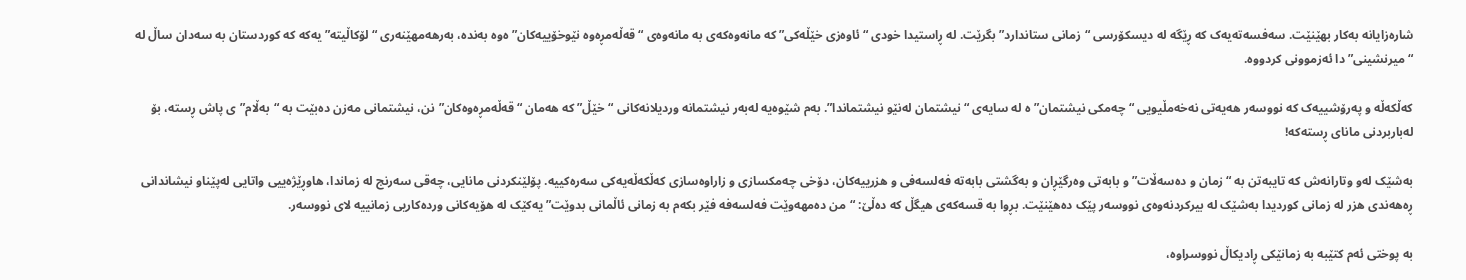شارەزایانە بەکار بهێنێت. سەفسەتەیەک کە ڕێگە لە دیسکۆرسی “زمانی ستاندارد” بگرێت. لە ڕاستیدا خودی “ئاوەزی خێڵەکی” کە مانەوەکەی بە مانەوەی “قەڵەمڕەوە نێوخۆییەکان”ەوە بەندە، بەرهەمهێنەری “لۆکاڵیتە”یەکە کە کوردستان بە سەدان ساڵ لە “میرنشینی”دا ئەزموونی کردووە.

کەڵکەڵە و پەرۆشییەک کە نووسەر هەیەتی نەخەمڵیویی “چەمکی نیشتمان”ە لە سایەی “نیشتمان لەنێو نیشتماندا”. بەم شێوەیە لەبەر نیشتمانە وردیلانەکانی “خێڵ” کە هەمان “قەڵەمڕەوەکان”نن، نیشتمانی مەزن دەبێت بە “بەڵام”ی پاش ڕستە، بۆ لەباربردنی مانای ڕستەکە!

بەشێک لەو وتارانەش کە تایبەتن بە “زمان و دەسەڵات” و بابەتی وەرگێڕان و بەگشتی بابەتە فەلسەفی و هزرییەکان، دۆخی چەمکسازی و زاراوەسازی کەڵکەڵەیەکی سەرەکییە. پۆلێنکردنی مانایی، چەقی سەرنج لە زماندا، هاوڕێژەییی واتایی لەپێناو نیشاندانی ڕەهەندی هزر لە زمانی کوردیدا بەشێک لە بیرکردنەوەی نووسەر پێک دەهێنێت. بڕوا بە قسەکەی هیگڵ کە دەڵێ: “من دەمهەوێت فەلسەفە فێر بکەم بە زمانی ئاڵمانی بدوێت” یەکێک لە هۆیەکانی وردەکاریی زمانییە لای نووسەر.

بە پوختی ئەم کتێبە بە زمانێکی ڕادیکاڵ نووسراوە،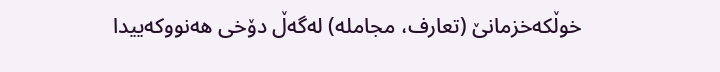خوڵکەخزمانێ (تعارف، مجاملە) لەگەڵ دۆخی هەنووکەییدا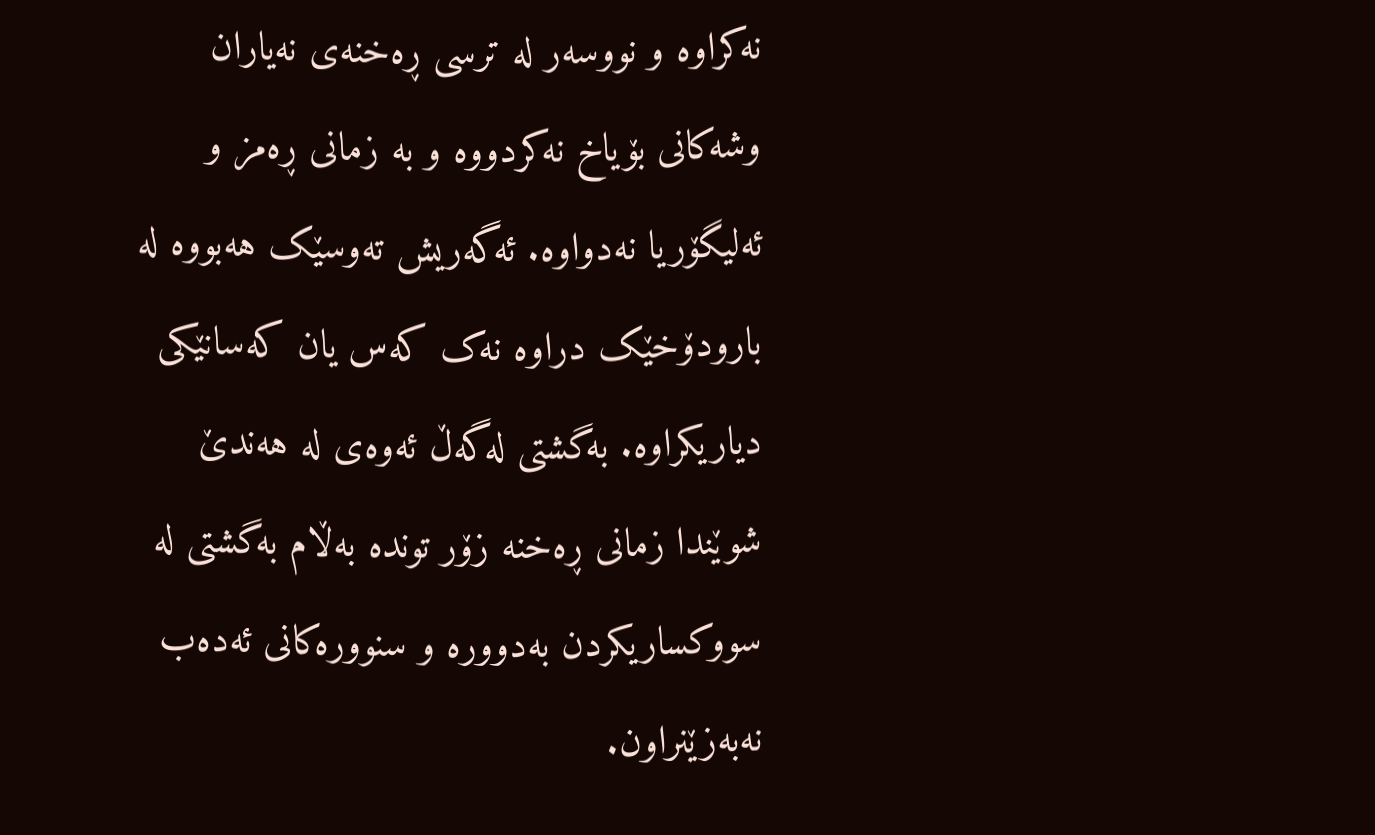نەکراوە و نووسەر لە ترسی ڕەخنەی نەیاران وشەکانی بۆیاخ نەکردووە و بە زمانی ڕەمز و ئەلیگۆریا نەدواوە. ئەگەریش تەوسێک هەبووە لە بارودۆخێک دراوە نەک کەس یان کەسانێکی دیاریکراوە. بەگشتی لەگەڵ ئەوەی لە هەندێ شوێندا زمانی ڕەخنە زۆر توندە بەڵام بەگشتی لە سووکساریکردن بەدوورە و سنوورەکانی ئەدەب نەبەزێنراون.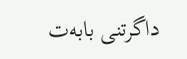داگرتنی بابەت